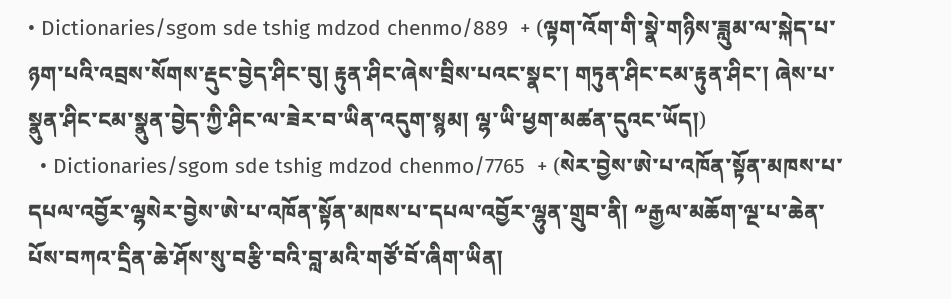• Dictionaries/sgom sde tshig mdzod chenmo/889  + (ལྟག་འོག་གི་སྣེ་གཉིས་ཟླུམ་ལ་སྐེད་པ་ཉག་པའི་འབྲས་སོགས་རྡུང་བྱེད་ཤིང་བུ། རྟུན་ཤིང་ཞེས་བྲིས་པའང་སྣང་། གཏུན་ཤིང་ངམ་རྟུན་ཤིང་། ཞེས་པ་སྣུན་ཤིང་ངམ་སྣུན་བྱེད་ཀྱི་ཤིང་ལ་ཟེར་བ་ཡིན་འདུག་སྙམ། ལྷ་ཡི་ཕྱག་མཚན་དུའང་ཡོད།)
  • Dictionaries/sgom sde tshig mdzod chenmo/7765  + (སེར་བྱེས་ཨེ་པ་འཁོན་སྟོན་མཁས་པ་དཔལ་འབྱོར་ལྷསེར་བྱེས་ཨེ་པ་འཁོན་སྟོན་མཁས་པ་དཔལ་འབྱོར་ལྷུན་གྲུབ་ནི། ༸རྒྱལ་མཆོག་ལྔ་པ་ཆེན་པོས་བཀའ་དྲིན་ཆེ་ཤོས་སུ་བརྩི་བའི་བླ་མའི་གཙོ་བོ་ཞིག་ཡིན།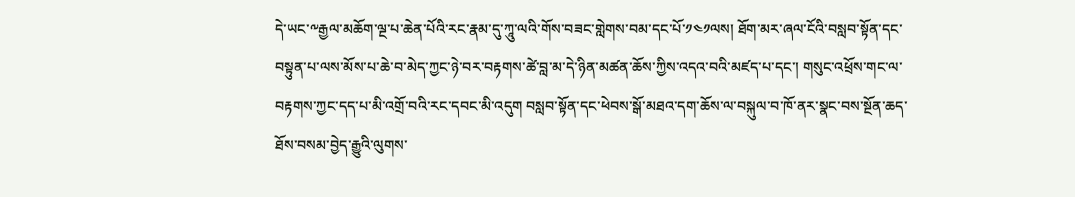དེ་ཡང་༸རྒྱལ་མཆོག་ལྔ་པ་ཆེན་པོའི་རང་རྣམ་དུ་ཀཱུ་ལའི་གོས་བཟང་གླེགས་བམ་དང་པོ་༡༤༡ལས། ཐོག་མར་ཞལ་ངོའི་བསླབ་སྟོན་དང་བསྟུན་པ་ལས་མོས་པ་ཆེ་བ་མེད་ཀྱང་ཉེ་བར་བརྟགས་ཚེ་བླ་མ་དེ་ཉིན་མཚན་ཆོས་ཀྱིས་འདའ་བའི་མཛད་པ་དང་། གསུང་འཕྲོས་གང་ལ་བརྟགས་ཀྱང་དད་པ་མི་འགྲོ་བའི་རང་དབང་མི་འདུག བསླབ་སྟོན་དང་ཕེབས་སྒོ་མཐའ་དག་ཆོས་ལ་བསྐུལ་བ་ཁོ་ནར་སྣང་བས་སྔོན་ཆད་ཐོས་བསམ་བྱེད་རྒྱུའི་ལུགས་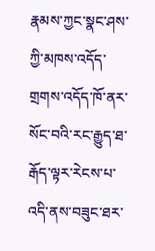རྣམས་ཀྱང་སྣང་ཤས་ཀྱི་མཁས་འདོད་གྲགས་འདོད་ཁོ་ནར་སོང་བའི་རང་རྒྱུད་ཐ་རྒོད་ལྟར་རེངས་པ་འདི་ནས་བཟུང་ཐར་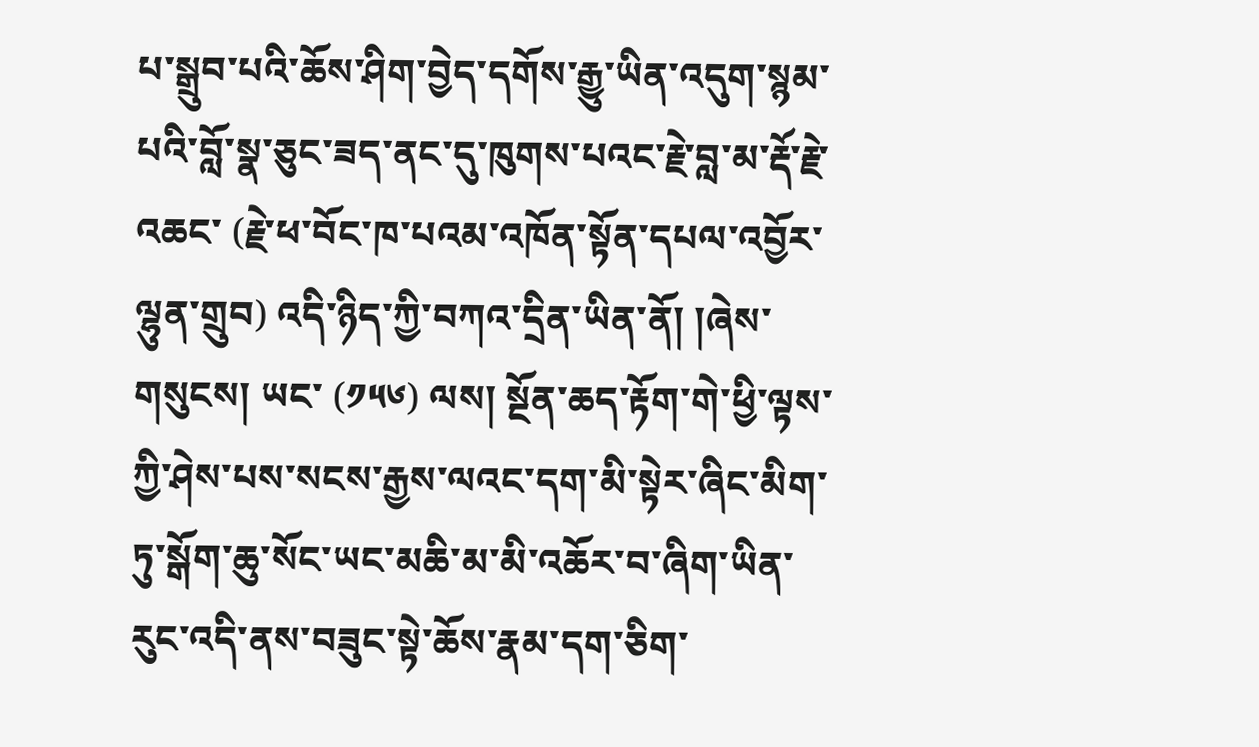པ་སྒྲུབ་པའི་ཆོས་ཤིག་བྱེད་དགོས་རྒྱུ་ཡིན་འདུག་སྙམ་པའི་བློ་སྣ་ཅུང་ཟད་ནང་དུ་ཁུགས་པའང་རྗེ་བླ་མ་རྡོ་རྗེ་འཆང་ (རྗེ་ཕ་བོང་ཁ་པའམ་འཁོན་སྟོན་དཔལ་འབྱོར་ལྷུན་གྲུབ) འདི་ཉིད་ཀྱི་བཀའ་དྲིན་ཡིན་ནོ། །ཞེས་གསུངས། ཡང་ (༡༥༦) ལས། སྔོན་ཆད་རྟོག་གེ་ཕྱི་ལྟས་ཀྱི་ཤེས་པས་སངས་རྒྱས་ལའང་དག་མི་སྟེར་ཞིང་མིག་ཏུ་སྒོག་ཆུ་སོང་ཡང་མཆི་མ་མི་འཆོར་བ་ཞིག་ཡིན་རུང་འདི་ནས་བཟུང་སྟེ་ཆོས་རྣམ་དག་ཅིག་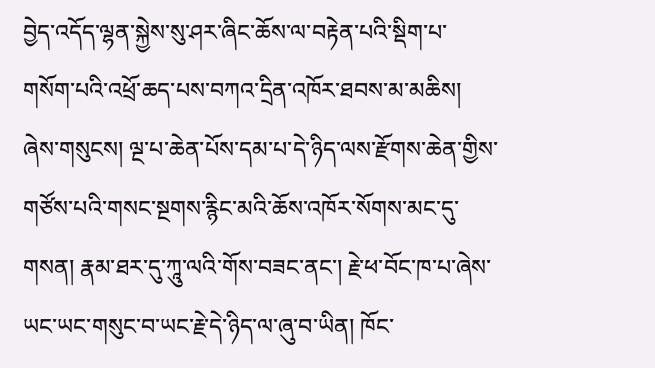བྱེད་འདོད་ལྷན་སྐྱེས་སུ་ཤར་ཞིང་ཆོས་ལ་བརྟེན་པའི་སྡིག་པ་གསོག་པའི་འཕྲོ་ཆད་པས་བཀའ་དྲིན་འཁོར་ཐབས་མ་མཆིས། ཞེས་གསུངས། ལྔ་པ་ཆེན་པོས་དམ་པ་དེ་ཉིད་ལས་རྫོགས་ཆེན་གྱིས་གཙོས་པའི་གསང་སྔགས་རྙིང་མའི་ཆོས་འཁོར་སོགས་མང་དུ་གསན། རྣམ་ཐར་དུ་ཀཱུ་ལའི་གོས་བཟང་ནང་། རྗེ་ཕ་བོང་ཁ་པ་ཞེས་ཡང་ཡང་གསུང་བ་ཡང་རྗེ་དེ་ཉིད་ལ་ཞུ་བ་ཡིན། ཁོང་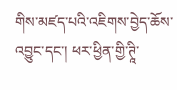གིས་མཛད་པའི་འཇིགས་བྱེད་ཆོས་འབྱུང་དང་། ཕར་ཕྱིན་གྱི་ཊཱི་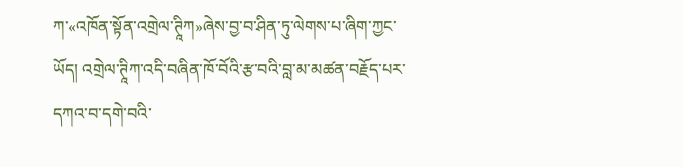ཀ་«འཁོན་སྟོན་འགྲེལ་ཊཱིཀ»ཞེས་བྱ་བ་ཤིན་ཏུ་ལེགས་པ་ཞིག་ཀྱང་ཡོད། འགྲེལ་ཊཱིཀ་འདི་བཞིན་ཁོ་བོའི་རྩ་བའི་བླ་མ་མཚན་བརྗོད་པར་དཀའ་བ་དགེ་བའི་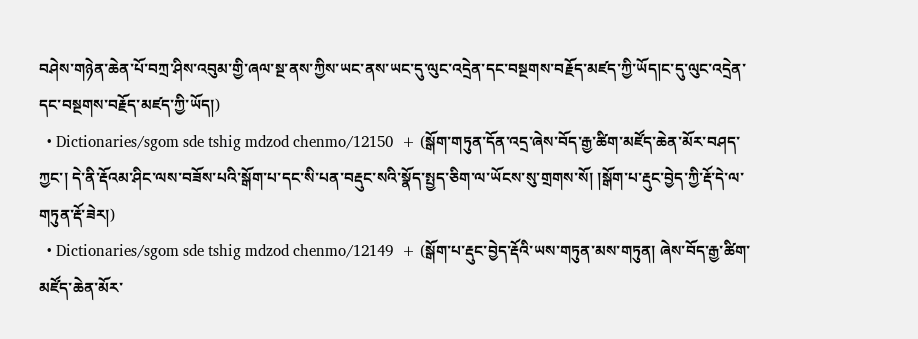བཤེས་གཉེན་ཆེན་པོ་བཀྲ་ཤིས་འབུམ་གྱི་ཞལ་སྔ་ནས་ཀྱིས་ཡང་ནས་ཡང་དུ་ལུང་འདྲེན་དང་བསྔགས་བརྗོད་མཛད་ཀྱི་ཡོད།ང་དུ་ལུང་འདྲེན་དང་བསྔགས་བརྗོད་མཛད་ཀྱི་ཡོད།)
  • Dictionaries/sgom sde tshig mdzod chenmo/12150  + (སྒོག་གཏུན་དོན་འདྲ་ཞེས་བོད་རྒྱ་ཚིག་མཛོད་ཆེན་མོར་བཤད་ཀྱང་། དེ་ནི་རྡོའམ་ཤིང་ལས་བཟོས་པའི་སྒོག་པ་དང་སི་པན་བརྡུང་སའི་སྣོད་སྤྱད་ཅིག་ལ་ཡོངས་སུ་གྲགས་སོ། །སྒོག་པ་རྡུང་བྱེད་ཀྱི་རྡོ་དེ་ལ་གཏུན་རྡོ་ཟེར།)
  • Dictionaries/sgom sde tshig mdzod chenmo/12149  + (སྒོག་པ་རྡུང་བྱེད་རྡོའི་ཡས་གཏུན་མས་གཏུན། ཞེས་བོད་རྒྱ་ཚིག་མཛོད་ཆེན་མོར་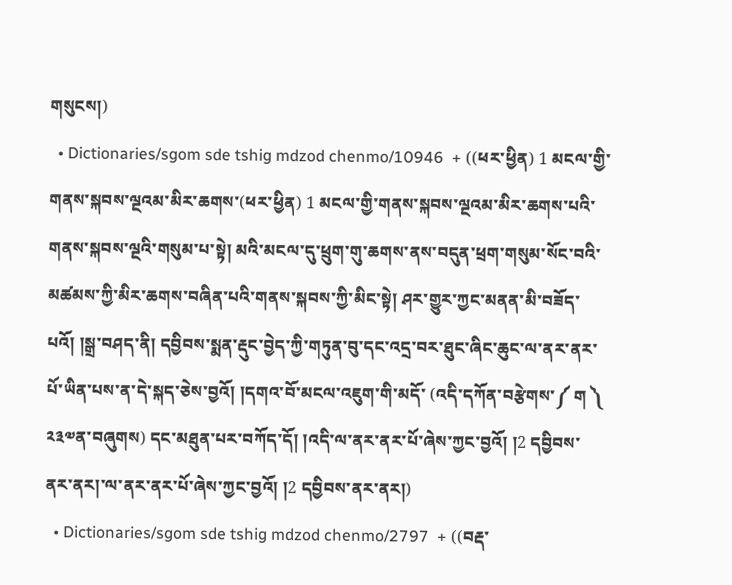གསུངས།)
  • Dictionaries/sgom sde tshig mdzod chenmo/10946  + ((ཕར་ཕྱིན) 1 མངལ་གྱི་གནས་སྐབས་ལྔའམ་མིར་ཆགས་(ཕར་ཕྱིན) 1 མངལ་གྱི་གནས་སྐབས་ལྔའམ་མིར་ཆགས་པའི་གནས་སྐབས་ལྔའི་གསུམ་པ་སྟེ། མའི་མངལ་དུ་ཕྲུག་གུ་ཆགས་ནས་བདུན་ཕྲག་གསུམ་སོང་བའི་མཚམས་ཀྱི་མིར་ཆགས་བཞིན་པའི་གནས་སྐབས་ཀྱི་མིང་སྟེ། ཤར་གྱུར་ཀྱང་མནན་མི་བཟོད་པའོ། །སྒྲ་བཤད་ནི། དབྱིབས་སྨན་རྡུང་བྱེད་ཀྱི་གཏུན་བུ་དང་འདྲ་བར་ཐུང་ཞིང་ཆུང་ལ་ནར་ནར་པོ་ཡིན་པས་ན་དེ་སྐད་ཅེས་བྱའོ། །དགའ་བོ་མངལ་འཇུག་གི་མདོ་ (འདི་དཀོན་བརྩེགས་༼ ག ༽ ༢༣༧ན་བཞུགས) དང་མཐུན་པར་བཀོད་དོ། །འདི་ལ་ནར་ནར་པོ་ཞེས་ཀྱང་བྱའོ། །2 དབྱིབས་ནར་ནར།་ལ་ནར་ནར་པོ་ཞེས་ཀྱང་བྱའོ། །2 དབྱིབས་ནར་ནར།)
  • Dictionaries/sgom sde tshig mdzod chenmo/2797  + ((བརྡ་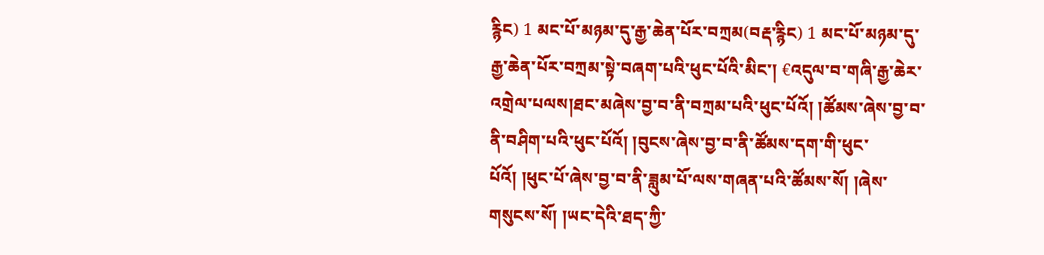རྙིང) 1 མང་པོ་མཉམ་དུ་རྒྱ་ཆེན་པོར་བཀྲམ(བརྡ་རྙིང) 1 མང་པོ་མཉམ་དུ་རྒྱ་ཆེན་པོར་བཀྲམ་སྟེ་བཞག་པའི་ཕུང་པོའི་མིང་། €འདུལ་བ་གཞི་རྒྱ་ཆེར་འགྲེལ་པལས།ཐང་མཞེས་བྱ་བ་ནི་བཀྲམ་པའི་ཕུང་པོའོ། །ཚོམས་ཞེས་བྱ་བ་ནི་བཤིག་པའི་ཕུང་པོའོ། །བུངས་ཞེས་བྱ་བ་ནི་ཚོམས་དག་གི་ཕུང་པོའོ། །ཕུང་པོ་ཞེས་བྱ་བ་ནི་ཟླུམ་པོ་ལས་གཞན་པའི་ཚོམས་སོ། །ཞེས་གསུངས་སོ། །ཡང་དེའི་ཐད་ཀྱི་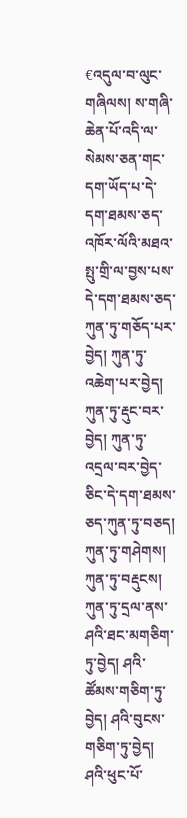€འདུལ་བ་ལུང་གཞིལས། ས་གཞི་ཆེན་པོ་འདི་ལ་སེམས་ཅན་གང་དག་ཡོད་པ་དེ་དག་ཐམས་ཅད་འཁོར་ལོའི་མཐའ་སྤུ་གྲི་ལ་བྱས་པས་དེ་དག་ཐམས་ཅད་ཀུན་ཏུ་གཅོད་པར་བྱེད། ཀུན་ཏུ་འཆེག་པར་བྱེད། ཀུན་ཏུ་རྡུང་བར་བྱེད། ཀུན་ཏུ་འདྲལ་བར་བྱེད་ཅིང་དེ་དག་ཐམས་ཅད་ཀུན་ཏུ་བཅད། ཀུན་ཏུ་གཤེགས། ཀུན་ཏུ་བརྡུངས། ཀུན་ཏུ་དྲལ་ནས་ཤའི་ཐང་མགཅིག་ཏུ་བྱེད། ཤའི་ཚོམས་གཅིག་ཏུ་བྱེད། ཤའི་བུངས་གཅིག་ཏུ་བྱེད། ཤའི་ཕུང་པོ་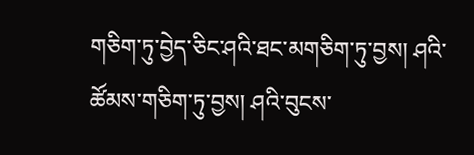གཅིག་ཏུ་བྱེད་ཅིང་ཤའི་ཐང་མགཅིག་ཏུ་བྱས། ཤའི་ཚོམས་གཅིག་ཏུ་བྱས། ཤའི་བུངས་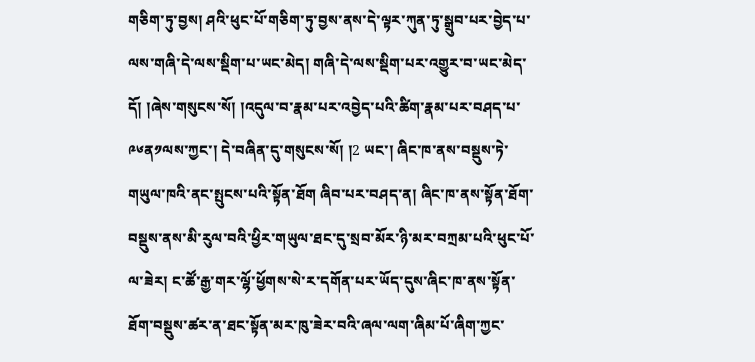གཅིག་ཏུ་བྱས། ཤའི་ཕུང་པོ་གཅིག་ཏུ་བྱས་ནས་དེ་ལྟར་ཀུན་ཏུ་སྒྲུབ་པར་བྱེད་པ་ལས་གཞི་དེ་ལས་སྡིག་པ་ཡང་མེད། གཞི་དེ་ལས་སྡིག་པར་འགྱུར་བ་ཡང་མེད་དོ། །ཞེས་གསུངས་སོ། །འདུལ་བ་རྣམ་པར་འབྱེད་པའི་ཚིག་རྣམ་པར་བཤད་པ་༩༦ན༡ལས་ཀྱང་། དེ་བཞིན་དུ་གསུངས་སོ། །2 ཡང་། ཞིང་ཁ་ནས་བསྡུས་ཏེ་གཡུལ་ཁའི་ནང་སྤུངས་པའི་སྟོན་ཐོག ཞིབ་པར་བཤད་ན། ཞིང་ཁ་ནས་སྟོན་ཐོག་བསྡུས་ནས་མི་རུལ་བའི་ཕྱིར་གཡུལ་ཐང་དུ་སྲབ་མོར་ཉི་མར་བཀྲམ་པའི་ཕུང་པོ་ལ་ཟེར། ང་ཚོ་རྒྱ་གར་ལྷོ་ཕྱོགས་སེ་ར་དགོན་པར་ཡོད་དུས་ཞིང་ཁ་ནས་སྟོན་ཐོག་བསྡུས་ཚར་ན་ཐང་སྟོན་མར་ཁུ་ཟེར་བའི་ཞལ་ལག་ཞིམ་པོ་ཞིག་ཀྱང་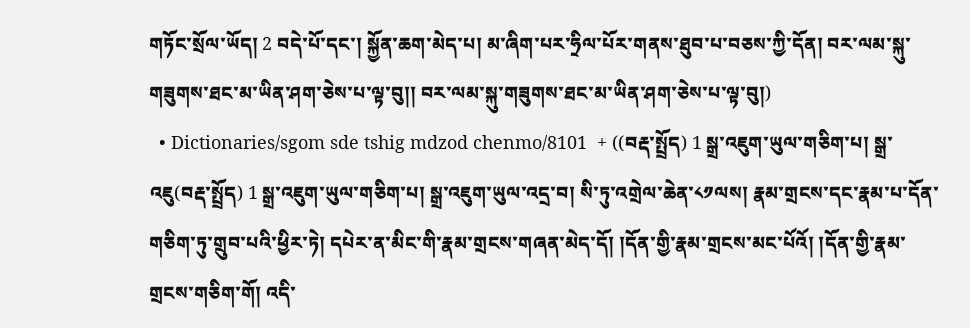གཏོང་སྲོལ་ཡོད། 2 བདེ་པོ་དང་། སྐྱོན་ཆག་མེད་པ། མ་ཞིག་པར་ཧྲིལ་པོར་གནས་ཐུབ་པ་བཅས་ཀྱི་དོན། བར་ལམ་སྐུ་གཟུགས་ཐང་མ་ཡིན་ཤག་ཅེས་པ་ལྟ་བུ།། བར་ལམ་སྐུ་གཟུགས་ཐང་མ་ཡིན་ཤག་ཅེས་པ་ལྟ་བུ།)
  • Dictionaries/sgom sde tshig mdzod chenmo/8101  + ((བརྡ་སྤྲོད) 1 སྒྲ་འཇུག་ཡུལ་གཅིག་པ། སྒྲ་འཇུ(བརྡ་སྤྲོད) 1 སྒྲ་འཇུག་ཡུལ་གཅིག་པ། སྒྲ་འཇུག་ཡུལ་འདྲ་བ། སི་ཏུ་འགྲེལ་ཆེན་༨༡ལས། རྣམ་གྲངས་དང་རྣམ་པ་དོན་གཅིག་ཏུ་གྲུབ་པའི་ཕྱིར་ཏེ། དཔེར་ན་མིང་གི་རྣམ་གྲངས་གཞན་མེད་དོ། །དོན་གྱི་རྣམ་གྲངས་མང་པོའོ། །དོན་གྱི་རྣམ་གྲངས་གཅིག་གོ། འདི་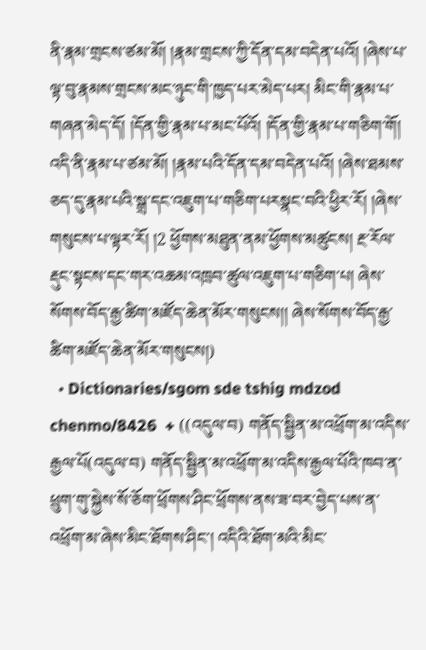ནི་རྣམ་གྲངས་ཙམ་མོ། །རྣམ་གྲངས་ཀྱི་དོན་དམ་བདེན་པའོ། །ཞེས་པ་ལྟ་བུ་རྣམས་གྲངས་མང་ཉུང་གི་ཁྱད་པར་མེད་པར། མིང་གི་རྣམ་པ་གཞན་མེད་དོ། །དོན་གྱི་རྣམ་པ་མང་པོའོ། །དོན་གྱི་རྣམ་པ་གཅིག་གོ། འདི་ནི་རྣམ་པ་ཙམ་མོ། །རྣམ་པའི་དོན་དམ་བདེན་པའོ། །ཞེས་ཐམས་ཅད་དུ་རྣམ་པའི་སྒྲ་དང་འཇུག་པ་གཅིག་པརསྣང་བའི་ཕྱིར་རོ། །ཞེས་གསུངས་པ་ལྟར་རོ། །2 ཕྱོགས་མཐུན་ནམ་ཕྱོགས་མཚུངས། རྔ་རོལ་རྡུང་སྟངས་དང་གར་འཆམ་འཁྲབ་ཚུལ་འཇུག་པ་གཅིག་པ། ཞེས་སོགས་བོད་རྒྱ་ཚིག་མཛོད་ཆེན་མོར་གསུངས།། ཞེས་སོགས་བོད་རྒྱ་ཚིག་མཛོད་ཆེན་མོར་གསུངས།)
  • Dictionaries/sgom sde tshig mdzod chenmo/8426  + ((འདུལ་བ) གནོད་སྦྱིན་མ་འཕྲོག་མ་འདིས་རྒྱལ་པོ(འདུལ་བ) གནོད་སྦྱིན་མ་འཕྲོག་མ་འདིས་རྒྱལ་པོའི་ཁབ་ན་ཕྲུག་གུ་སྐྱེས་སོ་ཅོག་ཕྲོགས་ཤིང་ཕྲོགས་ནས་ཟ་བར་བྱེད་པས་ན་འཕྲོག་མ་ཞེས་མིང་ཐོགས་ཤིང་། འདིའི་ཐོག་མའི་མིང་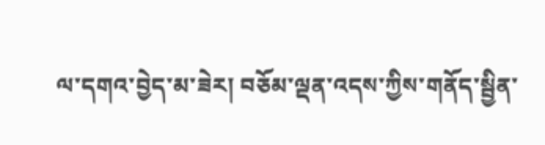ལ་དགའ་བྱེད་མ་ཟེར། བཅོམ་ལྡན་འདས་ཀྱིས་གནོད་སྦྱིན་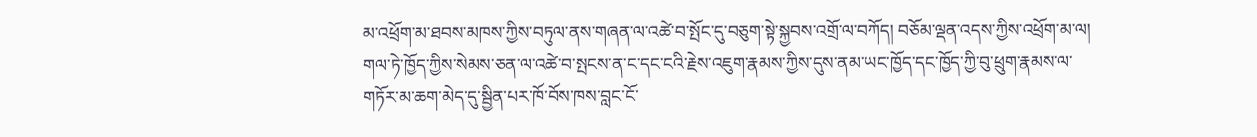མ་འཕྲོག་མ་ཐབས་མཁས་ཀྱིས་བཏུལ་ནས་གཞན་ལ་འཚེ་བ་སྤོང་དུ་བཅུག་སྟེ་སྐྱབས་འགྲོ་ལ་བཀོད། བཅོམ་ལྡན་འདས་ཀྱིས་འཕྲོག་མ་ལ། གལ་ཏེ་ཁྱོད་ཀྱིས་སེམས་ཅན་ལ་འཚེ་བ་སྤངས་ན་ང་དང་ངའི་རྗེས་འཇུག་རྣམས་ཀྱིས་དུས་ནམ་ཡང་ཁྱོད་དང་ཁྱོད་ཀྱི་བུ་ཕྲུག་རྣམས་ལ་གཏོར་མ་ཆག་མེད་དུ་སྦྱིན་པར་ཁོ་བོས་ཁས་བླང་ངོ་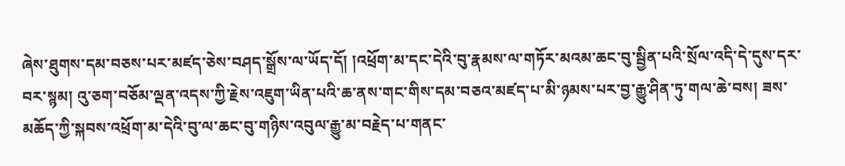ཞེས་ཐུགས་དམ་བཅས་པར་མཛད་ཅེས་བཤད་སྒྲོས་ལ་ཡོད་དོ། །འཕྲོག་མ་དང་དེའི་བུ་རྣམས་ལ་གཏོར་མའམ་ཆང་བུ་སྦྱིན་པའི་སྲོལ་འདི་དེ་དུས་དར་བར་སྙམ། འུ་ཅག་བཅོམ་ལྡན་འདས་ཀྱི་རྗེས་འཇུག་ཡིན་པའི་ཆ་ནས་གང་གིས་དམ་བཅའ་མཛད་པ་མི་ཉམས་པར་བྱ་རྒྱུ་ཤིན་ཏུ་གལ་ཆེ་བས། ཟས་མཆོད་ཀྱི་སྐབས་འཕྲོག་མ་དེའི་བུ་ལ་ཆང་བུ་གཉིས་འབུལ་རྒྱུ་མ་བརྗེད་པ་གནང་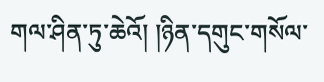གལ་ཤིན་ཏུ་ཆེའོ། །ཉིན་དགུང་གསོལ་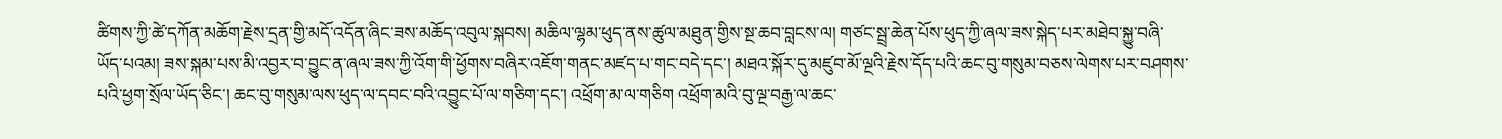ཚིགས་ཀྱི་ཚེ་དཀོན་མཆོག་རྗེས་དྲན་གྱི་མདོ་འདོན་ཞིང་ཟས་མཆོད་འབུལ་སྐབས། མཆིལ་ལྷམ་ཕུད་ནས་ཚུལ་མཐུན་གྱིས་སྔ་ཆབ་བླངས་ལ། གཙང་སྦྲ་ཆེན་པོས་ཕུད་ཀྱི་ཞལ་ཟས་སྐེད་པར་མཐེབ་སྐྱུ་བཞི་ཡོད་པའམ། ཟས་སྐམ་པས་མི་འབྱར་བ་བྱུང་ན་ཞལ་ཟས་ཀྱི་འོག་གི་ཕྱོགས་བཞིར་འཇོག་གནང་མཛད་པ་གང་བདེ་དང་། མཐའ་སྐོར་དུ་མཛུབ་མོ་ལྔའི་རྗེས་དོད་པའི་ཆང་བུ་གསུམ་བཅས་ལེགས་པར་བཤགས་པའི་ཕྱག་སྲོལ་ཡོད་ཅིང་། ཆང་བུ་གསུམ་ལས་ཕུད་ལ་དབང་བའི་འབྱུང་པོ་ལ་གཅིག་དང་། འཕྲོག་མ་ལ་གཅིག འཕྲོག་མའི་བུ་ལྔ་བརྒྱ་ལ་ཆང་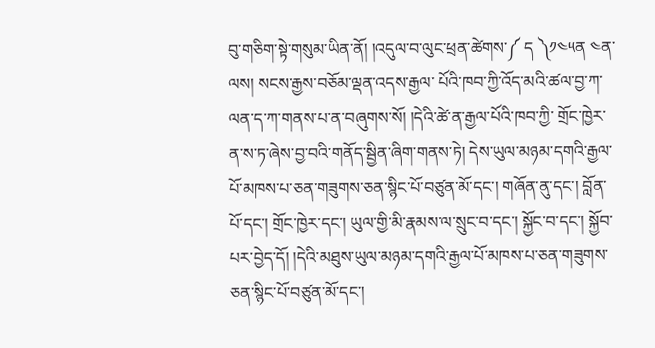བུ་གཅིག་སྟེ་གསུམ་ཡིན་ནོ། །འདུལ་བ་ལུང་ཕྲན་ཚེགས་༼ ད ༽༡༤༥ན ༤ན་ལས། སངས་རྒྱས་བཅོམ་ལྡན་འདས་རྒྱལ་ པོའི་ཁབ་ཀྱི་འོད་མའི་ཚལ་བྱ་ཀ་ལན་ད་ཀ་གནས་པ་ན་བཞུགས་སོ། །དེའི་ཚེ་ན་རྒྱལ་པོའི་ཁབ་ཀྱི་ གྲོང་ཁྱེར་ན་ས་ཏ་ཞེས་བྱ་བའི་གནོད་སྦྱིན་ཞིག་གནས་ཏེ། དེས་ཡུལ་མཉམ་དགའི་རྒྱལ་པོ་མཁས་པ་ཅན་གཟུགས་ཅན་སྙིང་པོ་བཙུན་མོ་དང་། གཞོན་ནུ་དང་། བློན་པོ་དང་། གྲོང་ཁྱེར་དང་། ཡུལ་གྱི་མི་རྣམས་ལ་སྲུང་བ་དང་། སྐྱོང་བ་དང་། སྐྱོབ་པར་བྱེད་དོ། །དེའི་མཐུས་ཡུལ་མཉམ་དགའི་རྒྱལ་པོ་མཁས་པ་ཅན་གཟུགས་ཅན་སྙིང་པོ་བཙུན་མོ་དང་།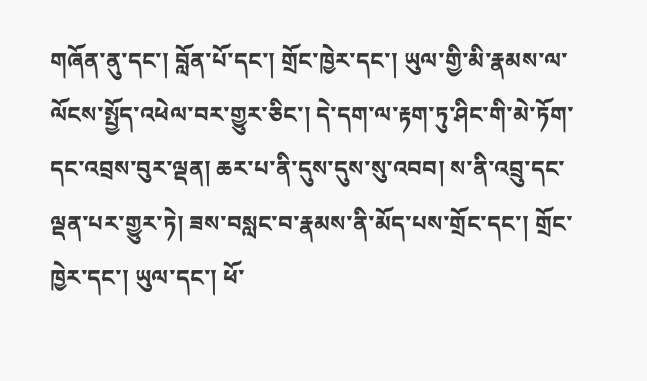གཞོན་ནུ་དང་། བློན་པོ་དང་། གྲོང་ཁྱེར་དང་། ཡུལ་གྱི་མི་རྣམས་ལ་ལོངས་སྤྱོད་འཕེལ་བར་གྱུར་ཅིང་། དེ་དག་ལ་རྟག་ཏུ་ཤིང་གི་མེ་ཏོག་དང་འབྲས་བུར་ལྡན། ཆར་པ་ནི་དུས་དུས་སུ་འབབ། ས་ནི་འབྲུ་དང་ལྡན་པར་གྱུར་ཏེ། ཟས་བསླང་བ་རྣམས་ནི་མོད་པས་གྲོང་དང་། གྲོང་ཁྱེར་དང་། ཡུལ་དང་། ཕོ་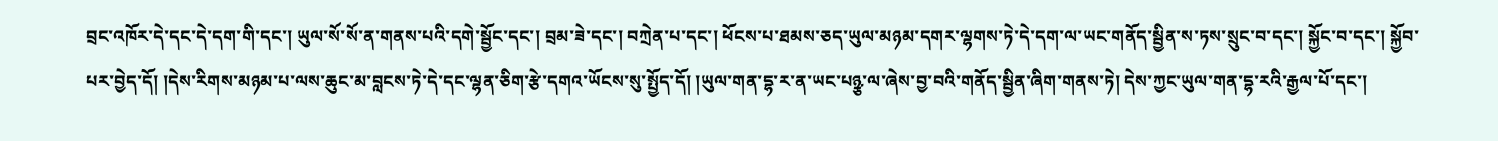བྲང་འཁོར་དེ་དང་དེ་དག་གི་དང་། ཡུལ་སོ་སོ་ན་གནས་པའི་དགེ་སྦྱོང་དང་། བྲམ་ཟེ་དང་། བཀྲེན་པ་དང་། ཕོངས་པ་ཐམས་ཅད་ཡུལ་མཉམ་དགར་ལྷགས་ཏེ་དེ་དག་ལ་ཡང་གནོད་སྦྱིན་ས་ཏས་སྲུང་བ་དང་། སྐྱོང་བ་དང་། སྐྱོབ་པར་བྱེད་དོ། །དེས་རིགས་མཉམ་པ་ལས་ཆུང་མ་བླངས་ཏེ་དེ་དང་ལྷན་ཅིག་རྩེ་དགའ་ཡོངས་སུ་སྤྱོད་དོ། །ཡུལ་གན་དྷ་ར་ན་ཡང་པཉྩ་ལ་ཞེས་བྱ་བའི་གནོད་སྦྱིན་ཞིག་གནས་ཏེ། དེས་ཀྱང་ཡུལ་གན་དྷ་རའི་རྒྱལ་པོ་དང་།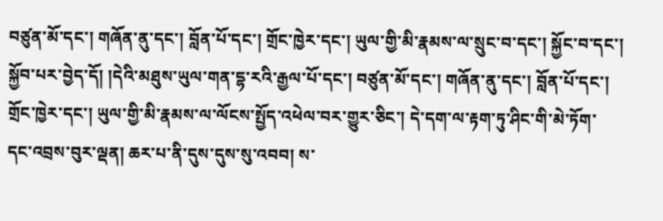བཙུན་མོ་དང་། གཞོན་ནུ་དང་། བློན་པོ་དང་། གྲོང་ཁྱེར་དང་། ཡུལ་གྱི་མི་རྣམས་ལ་སྲུང་བ་དང་། སྐྱོང་བ་དང་། སྐྱོབ་པར་བྱེད་དོ། །དེའི་མཐུས་ཡུལ་གན་དྷ་རའི་རྒྱལ་པོ་དང་། བཙུན་མོ་དང་། གཞོན་ནུ་དང་། བློན་པོ་དང་། གྲོང་ཁྱེར་དང་། ཡུལ་གྱི་མི་རྣམས་ལ་ལོངས་སྤྱོད་འཕེལ་བར་གྱུར་ཅིང་། དེ་དག་ལ་རྟག་ཏུ་ཤིང་གི་མེ་ཏོག་དང་འབྲས་བུར་ལྡན། ཆར་པ་ནི་དུས་དུས་སུ་འབབ། ས་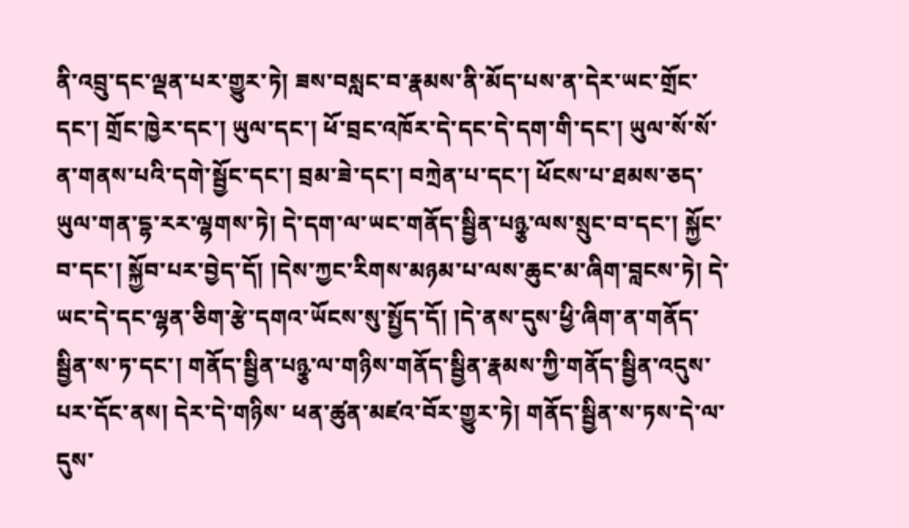ནི་འབྲུ་དང་ལྡན་པར་གྱུར་ཏེ། ཟས་བསླང་བ་རྣམས་ནི་མོད་པས་ན་དེར་ཡང་གྲོང་དང་། གྲོང་ཁྱེར་དང་། ཡུལ་དང་། ཕོ་བྲང་འཁོར་དེ་དང་དེ་དག་གི་དང་། ཡུལ་སོ་སོ་ན་གནས་པའི་དགེ་སྦྱོང་དང་། བྲམ་ཟེ་དང་། བཀྲེན་པ་དང་། ཕོངས་པ་ཐམས་ཅད་ཡུལ་གན་དྷ་རར་ལྷགས་ཏེ། དེ་དག་ལ་ཡང་གནོད་སྦྱིན་པཉྩ་ལས་སྲུང་བ་དང་། སྐྱོང་བ་དང་། སྐྱོབ་པར་བྱེད་དོ། །དེས་ཀྱང་རིགས་མཉམ་པ་ལས་ཆུང་མ་ཞིག་བླངས་ཏེ། དེ་ཡང་དེ་དང་ལྷན་ཅིག་རྩེ་དགའ་ཡོངས་སུ་སྤྱོད་དོ། །དེ་ནས་དུས་ཕྱི་ཞིག་ན་གནོད་སྦྱིན་ས་ཏ་དང་། གནོད་སྦྱིན་པཉྩ་ལ་གཉིས་གནོད་སྦྱིན་རྣམས་ཀྱི་གནོད་སྦྱིན་འདུས་པར་དོང་ནས། དེར་དེ་གཉིས་ ཕན་ཚུན་མཛའ་བོར་གྱུར་ཏེ། གནོད་སྦྱིན་ས་ཏས་དེ་ལ་དུས་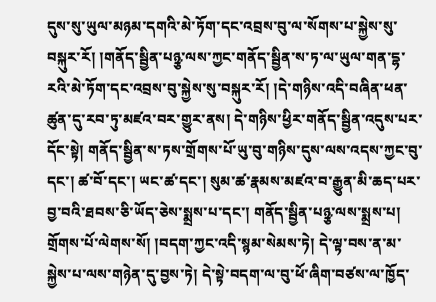དུས་སུ་ཡུལ་མཉམ་དགའི་མེ་ཏོག་དང་འབྲས་བུ་ལ་སོགས་པ་སྐྱེས་སུ་བསྐུར་རོ། །གནོད་སྦྱིན་པཉྩ་ལས་ཀྱང་གནོད་སྦྱིན་ས་ཏ་ལ་ཡུལ་གན་དྷ་རའི་མེ་ཏོག་དང་འབྲས་བུ་སྐྱེས་སུ་བསྐུར་རོ། །དེ་གཉིས་འདི་བཞིན་ཕན་ཚུན་དུ་རབ་ཏུ་མཛའ་བར་གྱུར་ནས། དེ་གཉིས་ཕྱིར་གནོད་སྦྱིན་འདུས་པར་དོང་སྟེ། གནོད་སྦྱིན་ས་ཏས་གྲོགས་པོ་ཡུ་བུ་གཉིས་དུས་ལས་འདས་ཀྱང་བུ་དང་། ཚ་བོ་དང་། ཡང་ཚ་དང་། སུམ་ཚ་རྣམས་མཛའ་བ་རྒྱུན་མི་ཆད་པར་བྱ་བའི་ཐབས་ཅི་ཡོད་ཅེས་སྨྲས་པ་དང་། གནོད་སྦྱིན་པཉྩ་ལས་སྨྲས་པ། གྲོགས་པོ་ལེགས་སོ། །བདག་ཀྱང་འདི་སྙམ་སེམས་ཏེ། དེ་ལྟ་བས་ན་མ་སྐྱེས་པ་ལས་གཉེན་དུ་བྱས་ཏེ། དེ་སྟེ་བདག་ལ་བུ་ཕོ་ཞིག་བཙས་ལ་ཁྱོད་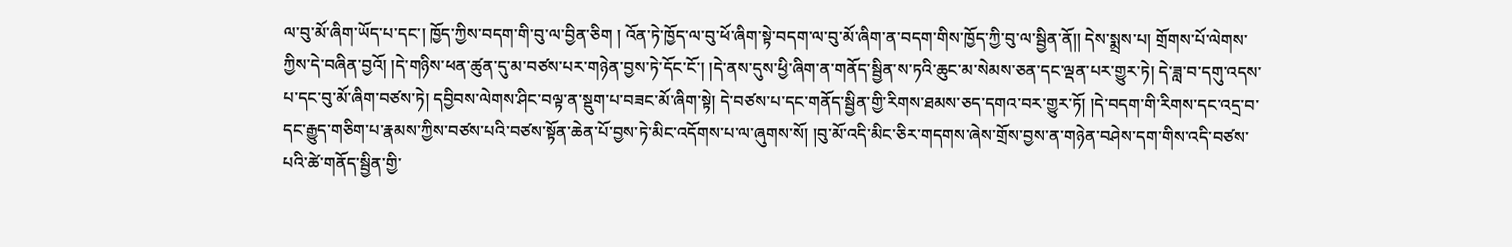ལ་བུ་མོ་ཞིག་ཡོད་པ་དང་། ཁྱོད་ཀྱིས་བདག་གི་བུ་ལ་བྱིན་ཅིག ། འོན་ཏེ་ཁྱོད་ལ་བུ་ཕོ་ཞིག་སྟེ་བདག་ལ་བུ་མོ་ཞིག་ན་བདག་གིས་ཁྱོད་ཀྱི་བུ་ལ་སྦྱིན་ནོ།། དེས་སྨྲས་པ། གྲོགས་པོ་ལེགས་ཀྱིས་དེ་བཞིན་བྱའོ། །དེ་གཉིས་ཕན་ཚུན་དུ་མ་བཙས་པར་གཉེན་བྱས་ཏེ་དོང་ངོ་། །དེ་ནས་དུས་ཕྱི་ཞིག་ན་གནོད་སྦྱིན་ས་ཏའི་ཆུང་མ་སེམས་ཅན་དང་ལྡན་པར་གྱུར་ཏེ། དེ་ཟླ་བ་དགུ་འདས་པ་དང་བུ་མོ་ཞིག་བཙས་ཏེ། དབྱིབས་ལེགས་ཤིང་བལྟ་ན་སྡུག་པ་བཟང་མོ་ཞིག་སྟེ། དེ་བཙས་པ་དང་གནོད་སྦྱིན་གྱི་རིགས་ཐམས་ཅད་དགའ་བར་གྱུར་ཏོ། །དེ་བདག་གི་རིགས་དང་འདྲ་བ་དང་རྒྱུད་གཅིག་པ་རྣམས་ཀྱིས་བཙས་པའི་བཙས་སྟོན་ཆེན་པོ་བྱས་ཏེ་མིང་འདོགས་པ་ལ་ཞུགས་སོ། །བུ་མོ་འདི་མིང་ཅིར་གདགས་ཞེས་གྲོས་བྱས་ན་གཉེན་བཤེས་དག་གིས་འདི་བཙས་པའི་ཚེ་གནོད་སྦྱིན་གྱི་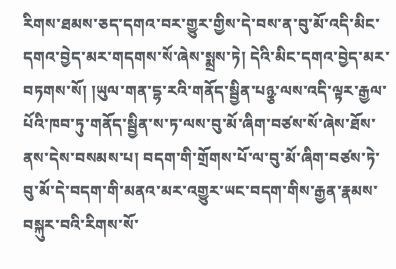རིགས་ཐམས་ཅད་དགའ་བར་གྱུར་གྱིས་དེ་བས་ན་བུ་མོ་འདི་མིང་དགའ་བྱེད་མར་གདགས་སོ་ཞེས་སྨྲས་ཏེ། དེའི་མིང་དགའ་བྱེད་མར་བཏགས་སོ། །ཡུལ་གན་དྷ་རའི་གནོད་སྦྱིན་པཉྩ་ལས་འདི་ལྟར་རྒྱལ་པོའི་ཁབ་ཏུ་གནོད་སྦྱིན་ས་ཏ་ལས་བུ་མོ་ཞིག་བཙས་སོ་ཞེས་ཐོས་ནས་དེས་བསམས་པ། བདག་གི་གྲོགས་པོ་ལ་བུ་མོ་ཞིག་བཙས་ཏེ་བུ་མོ་དེ་བདག་གི་མནའ་མར་འགྱུར་ཡང་བདག་གིས་རྒྱན་རྣམས་བསྐུར་བའི་རིགས་སོ་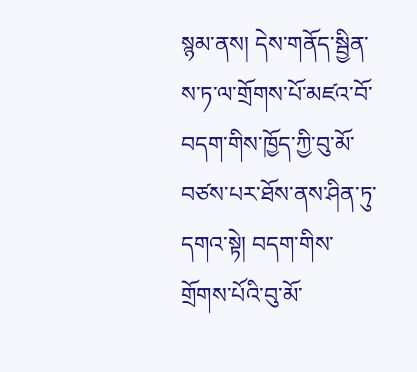སྙམ་ནས། དེས་གནོད་སྦྱིན་ས་ཏ་ལ་གྲོགས་པོ་མཛའ་བོ་བདག་གིས་ཁྱོད་ཀྱི་བུ་མོ་བཙས་པར་ཐོས་ནས་ཤིན་ཏུ་དགའ་སྟེ། བདག་གིས་གྲོགས་པོའི་བུ་མོ་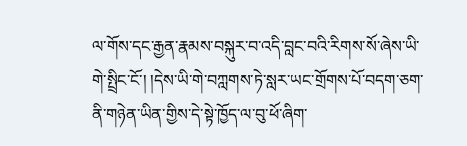ལ་གོས་དང་རྒྱན་རྣམས་བསྐུར་བ་འདི་བླང་བའི་རིགས་སོ་ཞེས་ཡི་གེ་སྤྲིང་ངོ་། །དེས་ཡི་གེ་བཀླགས་ཏེ་སླར་ཡང་གྲོགས་པོ་བདག་ཅག་ནི་གཉེན་ཡིན་གྱིས་དེ་སྟེ་ཁྱོད་ལ་བུ་ཕོ་ཞིག་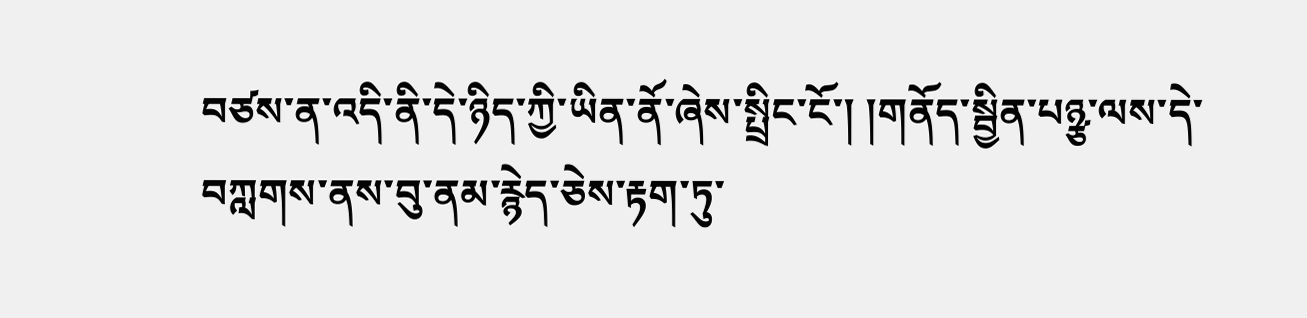བཙས་ན་འདི་ནི་དེ་ཉིད་ཀྱི་ཡིན་ནོ་ཞེས་སྤྲིང་ངོ་། །གནོད་སྦྱིན་པཉྩ་ལས་དེ་བཀླགས་ནས་བུ་ནམ་རྙེད་ཅེས་རྟག་ཏུ་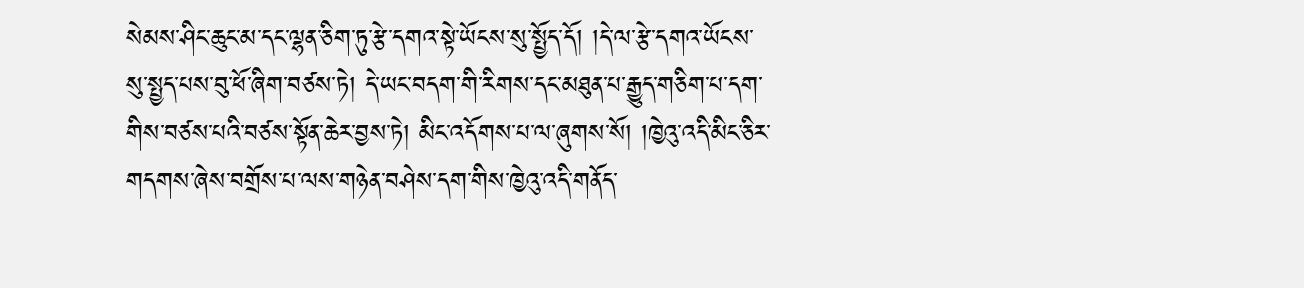སེམས་ཤིང་ཆུང་མ་དང་ལྷན་ཅིག་ཏུ་རྩེ་དགའ་སྟེ་ཡོངས་སུ་སྤྱོད་དོ། །དེ་ལ་རྩེ་དགའ་ཡོངས་སུ་སྤྱད་པས་བུ་ཕོ་ཞིག་བཙས་ཏེ། དེ་ཡང་བདག་གི་རིགས་དང་མཐུན་པ་རྒྱུད་གཅིག་པ་དག་གིས་བཙས་པའི་བཙས་སྟོན་ཆེར་བྱས་ཏེ། མིང་འདོགས་པ་ལ་ཞུགས་སོ། །ཁྱེའུ་འདི་མིང་ཅིར་གདགས་ཞེས་བགྲོས་པ་ལས་གཉེན་བཤེས་དག་གིས་ཁྱེའུ་འདི་གནོད་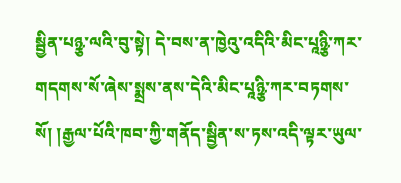སྦྱིན་པཉྩ་ལའི་བུ་སྟེ། དེ་བས་ན་ཁྱེའུ་འདིའི་མིང་པཱཉྩི་ཀར་གདགས་སོ་ཞེས་སྨྲས་ནས་དེའི་མིང་པཱཉྩི་ཀར་བཏགས་སོ། །རྒྱལ་པོའི་ཁབ་ཀྱི་གནོད་སྦྱིན་ས་ཏས་འདི་ལྟར་ཡུལ་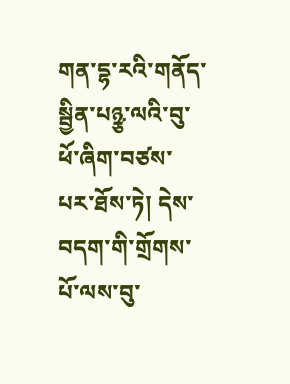གན་དྷ་རའི་གནོད་སྦྱིན་པཉྩ་ལའི་བུ་ཕོ་ཞིག་བཙས་པར་ཐོས་ཏེ། དེས་བདག་གི་གྲོགས་པོ་ལས་བུ་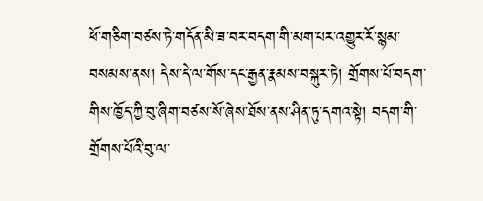ཕོ་གཅིག་བཙས་ཏེ་གདོན་མི་ཟ་བར་བདག་གི་མག་པར་འགྱུར་རོ་སྙམ་བསམས་ནས། དེས་དེ་ལ་གོས་དང་རྒྱན་རྣམས་བསྐུར་ཏེ། གྲོགས་པོ་བདག་གིས་ཁྱོད་ཀྱི་བུ་ཞིག་བཙས་སོ་ཞེས་ཐོས་ནས་ཤིན་ཏུ་དགའ་སྟེ། བདག་གི་གྲོགས་པོའི་བུ་ལ་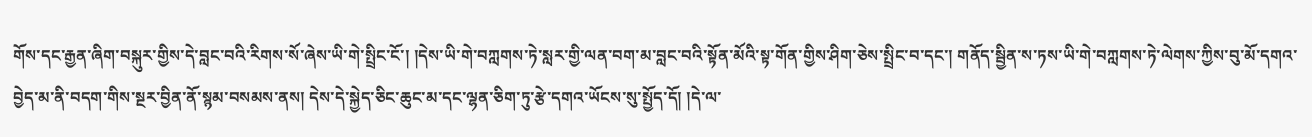གོས་དང་རྒྱན་ཞིག་བསྐུར་གྱིས་དེ་བླང་བའི་རིགས་སོ་ཞེས་ཡི་གེ་སྤྲིང་ངོ་། །དེས་ཡི་གེ་བཀླགས་ཏེ་སླར་གྱི་ལན་བག་མ་བླང་བའི་སྟོན་མོའི་སྟ་གོན་གྱིས་ཤིག་ཅེས་སྤྲིང་བ་དང་། གནོད་སྦྱིན་ས་ཏས་ཡི་གེ་བཀླགས་ཏེ་ལེགས་ཀྱིས་བུ་མོ་དགའ་བྱེད་མ་ནི་བདག་གིས་སྔར་བྱིན་ནོ་སྙམ་བསམས་ནས། དེས་དེ་སྐྱེད་ཅིང་ཆུང་མ་དང་ལྷན་ཅིག་ཏུ་རྩེ་དགའ་ཡོངས་སུ་སྤྱོད་དོ། །དེ་ལ་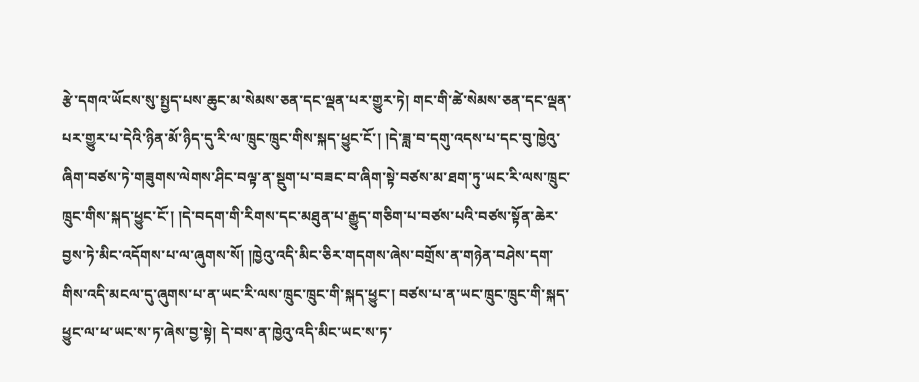རྩེ་དགའ་ཡོངས་སུ་སྤྱད་པས་ཆུང་མ་སེམས་ཅན་དང་ལྡན་པར་གྱུར་ཏེ། གང་གི་ཚེ་སེམས་ཅན་དང་ལྡན་པར་གྱུར་པ་དེའི་ཉིན་མོ་ཉིད་དུ་རི་ལ་ཁྲུང་ཁྲུང་གིས་སྐད་ཕྱུང་ངོ་། །དེ་ཟླ་བ་དགུ་འདས་པ་དང་བུ་ཁྱེའུ་ཞིག་བཙས་ཏེ་གཟུགས་ལེགས་ཤིང་བལྟ་ན་སྡུག་པ་བཟང་བ་ཞིག་སྟེ་བཙས་མ་ཐག་ཏུ་ཡང་རི་ལས་ཁྲུང་ཁྲུང་གིས་སྐད་ཕྱུང་ངོ་། །དེ་བདག་གི་རིགས་དང་མཐུན་པ་རྒྱུད་གཅིག་པ་བཙས་པའི་བཙས་སྟོན་ཆེར་བྱས་ཏེ་མིང་འདོགས་པ་ལ་ཞུགས་སོ། །ཁྱེའུ་འདི་མིང་ཅིར་གདགས་ཞེས་བགྲོས་ན་གཉེན་བཤེས་དག་གིས་འདི་མངལ་དུ་ཞུགས་པ་ན་ཡང་རི་ལས་ཁྲུང་ཁྲུང་གི་སྐད་ཕྱུང་། བཙས་པ་ན་ཡང་ཁྲུང་ཁྲུང་གི་སྐད་ཕྱུང་ལ་ཕ་ཡང་ས་ཏ་ཞེས་བྱ་སྟེ། དེ་བས་ན་ཁྱེའུ་འདི་མིང་ཡང་ས་ཏ་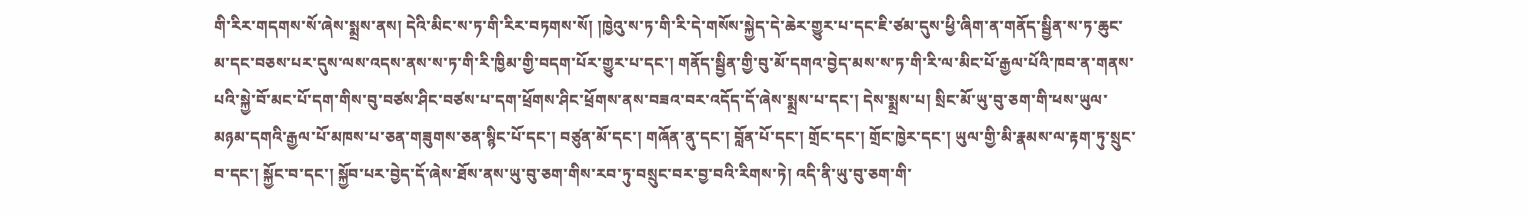གི་རིར་གདགས་སོ་ཞེས་སྨྲས་ནས། དེའི་མིང་ས་ཏ་གི་རིར་བཏགས་སོ། །ཁྱེའུ་ས་ཏ་གི་རི་དེ་གསོས་སྐྱེད་དེ་ཆེར་གྱུར་པ་དང་ཇི་ཙམ་དུས་ཕྱི་ཞིག་ན་གནོད་སྦྱིན་ས་ཏ་ཆུང་མ་དང་བཅས་པར་དུས་ལས་འདས་ནས་ས་ཏ་གི་རི་ཁྱིམ་གྱི་བདག་པོར་གྱུར་པ་དང་། གནོད་སྦྱིན་གྱི་བུ་མོ་དགའ་བྱེད་མས་ས་ཏ་གི་རི་ལ་མིང་པོ་རྒྱལ་པོའི་ཁབ་ན་གནས་པའི་སྐྱེ་བོ་མང་པོ་དག་གིས་བུ་བཙས་ཤིང་བཙས་པ་དག་ཕྲོགས་ཤིང་ཕྲོགས་ནས་བཟའ་བར་འདོད་དོ་ཞེས་སྨྲས་པ་དང་། དེས་སྨྲས་པ། སྲིང་མོ་ཡུ་བུ་ཅག་གི་ཕས་ཡུལ་མཉམ་དགའི་རྒྱལ་པོ་མཁས་པ་ཅན་གཟུགས་ཅན་སྙིང་པོ་དང་། བཙུན་མོ་དང་། གཞོན་ནུ་དང་། བློན་པོ་དང་། གྲོང་དང་། གྲོང་ཁྱེར་དང་། ཡུལ་གྱི་མི་རྣམས་ལ་རྟག་ཏུ་སྲུང་བ་དང་། སྐྱོང་བ་དང་། སྐྱོབ་པར་བྱེད་དོ་ཞེས་ཐོས་ནས་ཡུ་བུ་ཅག་གིས་རབ་ཏུ་བསྲུང་བར་བྱ་བའི་རིགས་ཏེ། འདི་ནི་ཡུ་བུ་ཅག་གི་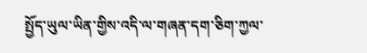སྤྱོད་ཡུལ་ཡིན་གྱིས་འདི་ལ་གཞན་དག་ཅིག་ཀྱལ་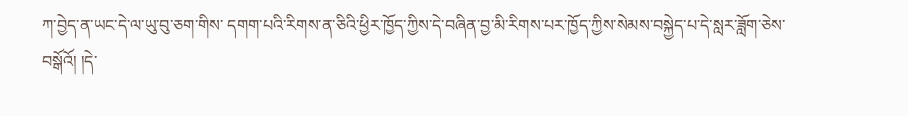ཀ་བྱེད་ན་ཡང་དེ་ལ་ཡུ་བུ་ཅག་གིས་ དགག་པའི་རིགས་ན་ཅིའི་ཕྱིར་ཁྱོད་ཀྱིས་དེ་བཞིན་བྱ་མི་རིགས་པར་ཁྱོད་ཀྱིས་སེམས་བསྐྱེད་པ་དེ་སླར་ཟློག་ཅེས་བསྒོའོ། །དེ་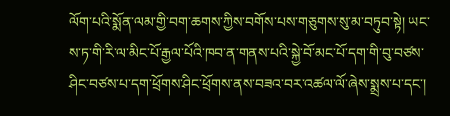ལོག་པའི་སྨོན་ལམ་གྱི་བག་ཆགས་ཀྱིས་བགོས་པས་གཅུགས་སུ་མ་བཏུབ་སྟེ། ཡང་ས་ཏ་གི་རི་ལ་མིང་པོ་རྒྱལ་པོའི་ཁབ་ན་གནས་པའི་སྐྱེ་བོ་མང་པོ་དག་གི་བུ་བཙས་ཤིང་བཙས་པ་དག་ཕྲོགས་ཤིང་ཕྲོགས་ནས་བཟའ་བར་འཚལ་ལོ་ཞེས་སྨྲས་པ་དང་།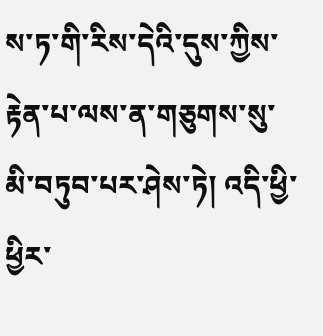ས་ཏ་གི་རིས་དེའི་དུས་ཀྱིས་རྟེན་པ་ལས་ན་གཅུགས་སུ་མི་བཏུབ་པར་ཤེས་ཏེ། འདི་ཕྱི་ཕྱིར་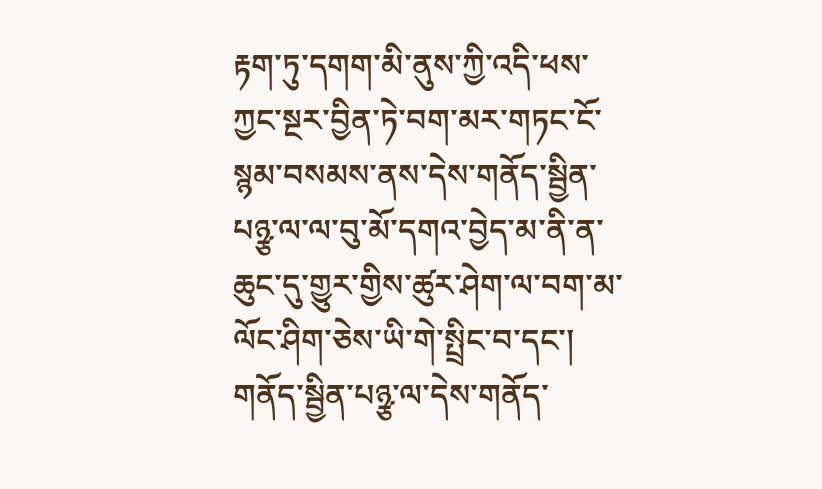རྟག་ཏུ་དགག་མི་ནུས་ཀྱི་འདི་ཕས་ཀྱང་སྔར་བྱིན་ཏེ་བག་མར་གཏང་ངོ་སྙམ་བསམས་ནས་དེས་གནོད་སྦྱིན་པཉྩ་ལ་ལ་བུ་མོ་དགའ་བྱེད་མ་ནི་ན་ཆུང་དུ་གྱུར་གྱིས་ཚུར་ཤེག་ལ་བག་མ་ལོང་ཤིག་ཅེས་ཡི་གེ་སྤྲིང་བ་དང་། གནོད་སྦྱིན་པཉྩ་ལ་དེས་གནོད་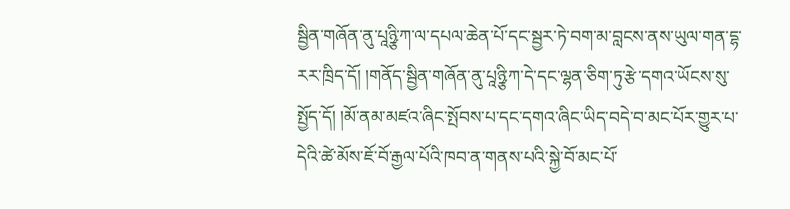སྦྱིན་གཞོན་ནུ་པཱཉྩི་ཀ་ལ་དཔལ་ཆེན་པོ་དང་སྦྱར་ཏེ་བག་མ་བླངས་ནས་ཡུལ་གན་དྷ་རར་ཁྲིད་དོ། །གནོད་སྦྱིན་གཞོན་ནུ་པཱཉྩི་ཀ་དེ་དང་ལྷན་ཅིག་ཏུ་རྩེ་དགའ་ཡོངས་སུ་སྤྱོད་དོ། །མོ་ནམ་མཛའ་ཞིང་སྤོབས་པ་དང་དགའ་ཞིང་ཡིད་བདེ་བ་མང་པོར་གྱུར་པ་དེའི་ཚེ་མོས་ཇོ་བོ་རྒྱལ་པོའི་ཁབ་ན་གནས་པའི་སྐྱེ་བོ་མང་པོ་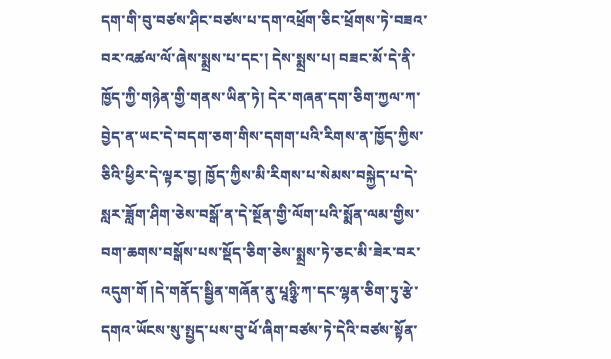དག་གི་བུ་བཙས་ཤིང་བཙས་པ་དག་འཕྲོག་ཅིང་ཕྲོགས་ཏེ་བཟའ་བར་འཚལ་ལོ་ཞེས་སྨྲས་པ་དང་། དེས་སྨྲས་པ། བཟང་མོ་དེ་ནི་ཁྱོད་ཀྱི་གཉེན་གྱི་གནས་ཡིན་ཏེ། དེར་གཞན་དག་ཅིག་ཀྱལ་ཀ་བྱེད་ན་ཡང་དེ་བདག་ཅག་གིས་དགག་པའི་རིགས་ན་ཁྱོད་ཀྱིས་ཅིའི་ཕྱིར་དེ་ལྟར་བྱ། ཁྱོད་ཀྱིས་མི་རིགས་པ་སེམས་བསྐྱེད་པ་དེ་སླར་ཟློག་ཤིག་ཅེས་བསྒོ་ན་དེ་སྔོན་གྱི་ལོག་པའི་སྨོན་ལམ་གྱིས་བག་ཆགས་བསྒོས་པས་སྡོད་ཅིག་ཅེས་སྨྲས་ཏེ་ཅང་མི་ཟེར་བར་འདུག་གོ །དེ་གནོད་སྦྱིན་གཞོན་ནུ་པཱཉྩི་ཀ་དང་ལྷན་ཅིག་ཏུ་རྩེ་དགའ་ཡོངས་སུ་སྤྱད་པས་བུ་ཕོ་ཞིག་བཙས་ཏེ་དེའི་བཙས་སྟོན་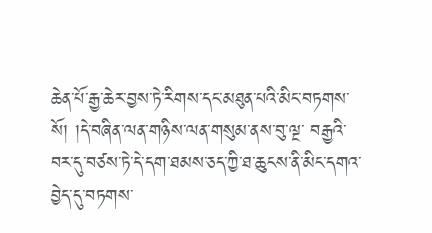ཆེན་པོ་རྒྱ་ཆེར་བྱས་ཏེ་རིགས་དང་མཐུན་པའི་མིང་བཏགས་སོ། །དེ་བཞིན་ལན་གཉིས་ལན་གསུམ་ནས་བུ་ལྔ་ བརྒྱའི་བར་དུ་བཙས་ཏེ་དེ་དག་ཐམས་ཅད་ཀྱི་ཐ་ཆུངས་ནི་མིང་དགའ་བྱེད་དུ་བཏགས་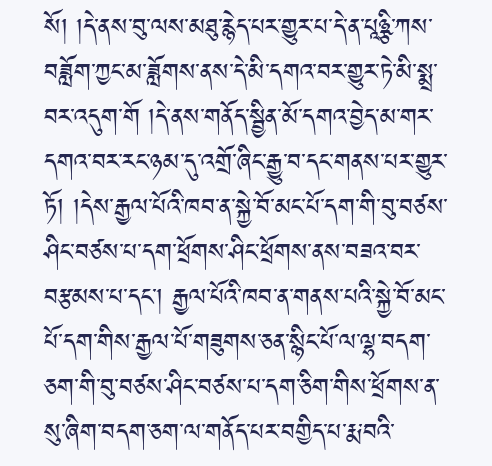སོ། །དེ་ནས་བུ་ལས་མཐུ་རྙེད་པར་གྱུར་པ་དེ་ན་པཱཉྩི་ཀས་བཟློག་ཀྱང་མ་ཟློགས་ནས་དེ་མི་དགའ་བར་གྱུར་ཏེ་མི་སྨྲ་བར་འདུག་གོ །དེ་ནས་གནོད་སྦྱིན་མོ་དགའ་བྱེད་མ་གར་དགའ་བར་རང་ཉམ་དུ་འགྲོ་ཞིང་རྒྱུ་བ་དང་གནས་པར་གྱུར་ཏོ། །དེས་རྒྱལ་པོའི་ཁབ་ན་སྐྱེ་བོ་མང་པོ་དག་གི་བུ་བཙས་ཤིང་བཙས་པ་དག་ཕྲོགས་ཤིང་ཕྲོགས་ནས་བཟའ་བར་བརྩམས་པ་དང་། རྒྱལ་པོའི་ཁབ་ན་གནས་པའི་སྐྱེ་བོ་མང་པོ་དག་གིས་རྒྱལ་པོ་གཟུགས་ཅན་སྙིང་པོ་ལ་ལྷ་བདག་ཅག་གི་བུ་བཙས་ཤིང་བཙས་པ་དག་ཅིག་གིས་ཕྲོགས་ན་སུ་ཞིག་བདག་ཅག་ལ་གནོད་པར་བགྱིད་པ་རྨ་བའི་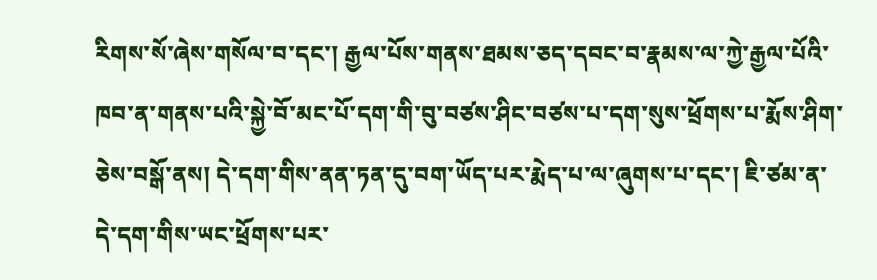རིགས་སོ་ཞེས་གསོལ་བ་དང་། རྒྱལ་པོས་གནས་ཐམས་ཅད་དབང་བ་རྣམས་ལ་ཀྱེ་རྒྱལ་པོའི་ཁབ་ན་གནས་པའི་སྐྱེ་བོ་མང་པོ་དག་གི་བུ་བཙས་ཤིང་བཙས་པ་དག་སུས་ཕྲོགས་པ་རྨོས་ཤིག་ཅེས་བསྒོ་ནས། དེ་དག་གིས་ནན་ཏན་དུ་བག་ཡོད་པར་རྨེད་པ་ལ་ཞུགས་པ་དང་། ཇི་ཙམ་ན་དེ་དག་གིས་ཡང་ཕྲོགས་པར་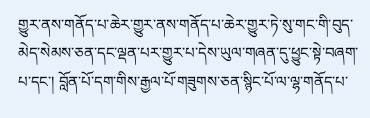གྱུར་ནས་གནོད་པ་ཆེར་གྱུར་ནས་གནོད་པ་ཆེར་གྱུར་ཏེ་སུ་གང་གི་བུད་མེད་སེམས་ཅན་དང་ལྡན་པར་གྱུར་པ་དེས་ཡུལ་གཞན་དུ་ཕྱུང་སྟེ་བཞག་པ་དང་། བློན་པོ་དག་གིས་རྒྱལ་པོ་གཟུགས་ཅན་སྙིང་པོ་ལ་ལྷ་གནོད་པ་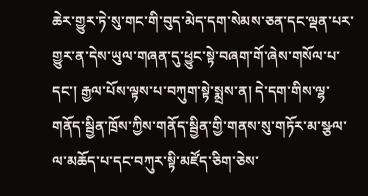ཆེར་གྱུར་ཏེ་སུ་གང་གི་བུད་མེད་དག་སེམས་ཅན་དང་ལྡན་པར་གྱུར་ན་དེས་ཡུལ་གཞན་དུ་ཕྱུང་སྟེ་བཞག་གོ་ཞེས་གསོལ་པ་དང་། རྒྱལ་པོས་ལྟས་པ་བཀུག་སྟེ་སྨྲས་ན། དེ་དག་གིས་ལྷ་གནོད་སྦྱིན་ཁྲོས་ཀྱིས་གནོད་སྦྱིན་གྱི་གནས་སུ་གཏོར་མ་སྩལ་ལ་མཆོད་པ་དང་བཀུར་སྟི་མཛོད་ཅིག་ཅེས་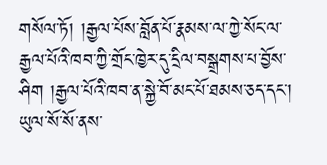གསོལ་ཏོ། །རྒྱལ་པོས་བློན་པོ་རྣམས་ལ་ཀྱེ་སོང་ལ་རྒྱལ་པོའི་ཁབ་ཀྱི་གྲོང་ཁྱེར་དུ་དྲིལ་བསྒྲགས་པ་བྱོས་ཤིག །རྒྱལ་པོའི་ཁབ་ན་སྐྱེ་བོ་མང་པོ་ཐམས་ཅད་དང་། ཡུལ་སོ་སོ་ནས་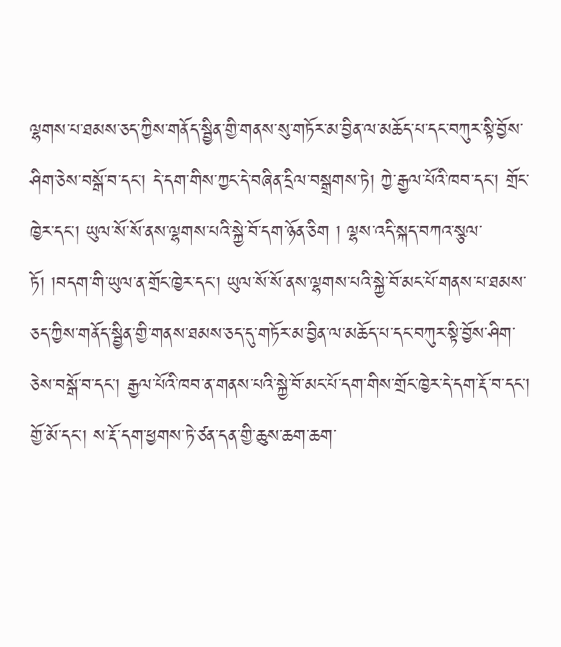ལྷགས་པ་ཐམས་ཅད་ཀྱིས་གནོད་སྦྱིན་གྱི་གནས་སུ་གཏོར་མ་བྱིན་ལ་མཆོད་པ་དང་བཀུར་སྟི་བྱོས་ཤིག་ཅེས་བསྒོ་བ་དང་། དེ་དག་གིས་ཀྱང་དེ་བཞིན་དྲིལ་བསྒྲགས་ཏེ། ཀྱེ་རྒྱལ་པོའི་ཁབ་དང་། གྲོང་ཁྱེར་དང་། ཡུལ་སོ་སོ་ནས་ལྷགས་པའི་སྐྱེ་བོ་དག་ཉོན་ཅིག ། ལྷས་འདི་སྐད་བཀའ་སྩལ་ཏོ། །བདག་གི་ཡུལ་ན་གྲོང་ཁྱེར་དང་། ཡུལ་སོ་སོ་ནས་ལྷགས་པའི་སྐྱེ་བོ་མང་པོ་གནས་པ་ཐམས་ཅད་ཀྱིས་གནོད་སྦྱིན་གྱི་གནས་ཐམས་ཅད་དུ་གཏོར་མ་བྱིན་ལ་མཆོད་པ་དང་བཀུར་སྟི་བྱོས་ཤིག་ཅེས་བསྒོ་བ་དང་། རྒྱལ་པོའི་ཁབ་ན་གནས་པའི་སྐྱེ་བོ་མང་པོ་དག་གིས་གྲོང་ཁྱེར་དེ་དག་རྡོ་བ་དང་། གྱོ་མོ་དང་། ས་རྡོ་དག་ཕྱགས་ཏེ་ཙན་དན་གྱི་ཆུས་ཆག་ཆག་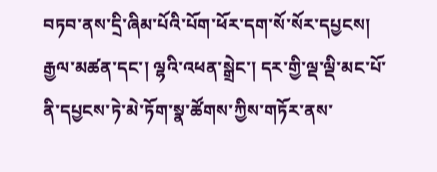བཏབ་ནས་དྲི་ཞིམ་པོའི་པོག་ཕོར་དག་སོ་སོར་དཔྱངས། རྒྱལ་མཚན་དང་། ལྷའི་འཕན་སྒྲེང་། དར་གྱི་ལྡ་ལྡི་མང་པོ་ནི་དཔྱངས་ཏེ་མེ་ཏོག་སྣ་ཚོགས་ཀྱིས་གཏོར་ནས་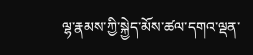ལྷ་རྣམས་ཀྱི་སྐྱེད་མོས་ཚལ་དགའ་ལྡན་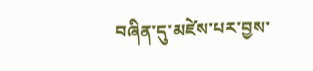བཞིན་དུ་མཛེས་པར་བྱས་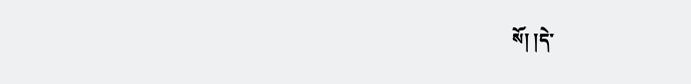སོ། །དེ་